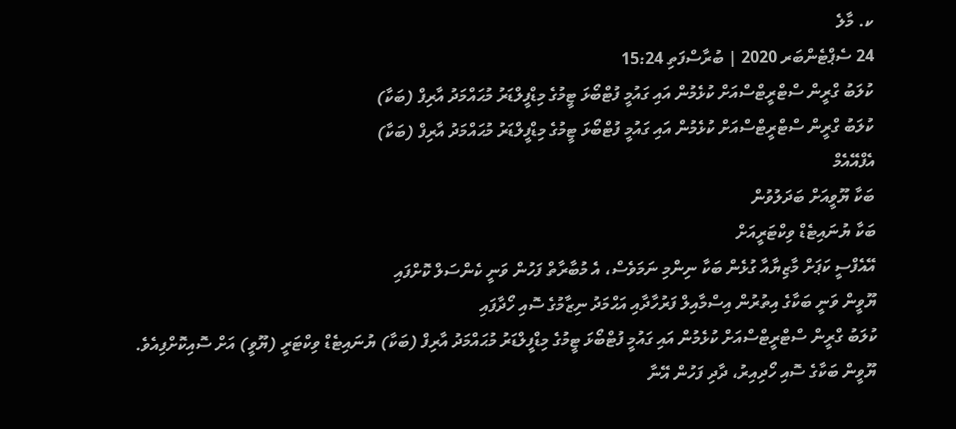ކ. މާލެ
24 ސެޕްޓެންބަރ 2020 | ބުރާސްފަތި 15:24
ކުލަބު ގްރީން ސްޓްރީޓްސްއަށް ކުޅެމުން އައި ގައުމީ ފުޓްބޯޅަ ޓީމުގެ މިޑްފީލްޑަރު މުޙައްމަދު އާރިފް (ބަކާ)
ކުލަބު ގްރީން ސްޓްރީޓްސްއަށް ކުޅެމުން އައި ގައުމީ ފުޓްބޯޅަ ޓީމުގެ މިޑްފީލްޑަރު މުޙައްމަދު އާރިފް (ބަކާ)
އެފްއޭއެމް
ބަކާ ޔޫވީއަށް ބަދަލުވުން
ބަކާ ޔުނައިޓެޑް ވިކްޓަރީއަށް
އޭއެފްސީ ކަޕަށް މާޒިޔާއާ ގުޅެން ބަކާ ނިންމި ނަމަވެސް، އެ މުބާރާތް ފަހުން ވަނީ ކެންސަލް ކޮށްފައި
ޔޫވީން ވަނީ ބަކާގެ އިތުރުން އިސްމާއިލް ފަރުހާދާއި އަޙްމަދު ނިޒާމުގެ ސޮއި ހޯދާފައި
ކުލަބު ގްރީން ސްޓްރީޓްސްއަށް ކުޅެމުން އައި ގައުމީ ފުޓްބޯޅަ ޓީމުގެ މިޑްފީލްޑަރު މުޙައްމަދު އާރިފް (ބަކާ) ޔުނައިޓެޑް ވިކްޓަރީ (ޔޫވީ) އަށް ސޮއިކޮށްފިއެވެ.
ޔޫވީން ބަކާގެ ސޮއި ހޯދިއިރު، ދާދި ފަހުން އޭނާ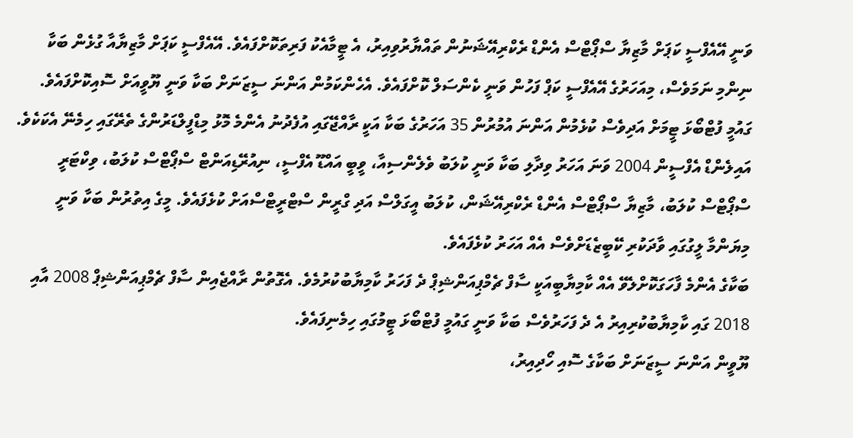ވަނީ އޭއެފްސީ ކަޕަށް މާޒިޔާ ސްޕޯޓްސް އެންޑް ރެކްރިއޭޝަނުން ތައްޔާރުވިއިރު، އެ ޓީމާއެކު ފަރިތަކޮށްފައެވެ. އޭއެފްސީ ކަޕަށް މާޒިޔާއާ ގުޅެން ބަކާ ނިންމި ނަމަވެސް، މިއަހަރުގެ އޭއެފްސީ ކަޕް ފަހުން ވަނީ ކެންސަލް ކޮށްފައެވެ. އެހެންކަމުން އަންނަ ސީޒަނަށް ބަކާ ވަނީ ޔޫވީއަށް ސޮއިކޮށްފައެވެ.
ގައުމީ ފުޓްބޯޅަ ޓީމަށް އަދިވެސް ކުޅެމުން އަންނަ އުމުރުން 35 އަހަރުގެ ބަކާ އަކީ ރާއްޖޭގައި އުފެދުނު އެންމެ މޮޅު މިޑްފީލްޑަރުންގެ ތެރޭގައި ހިމެނޭ އެކަކެވެ. އައިލެންޑް އެފްސީން 2004 ވަނަ އަހަރު ވިދާލި ބަކާ ވަނީ ކުލަބު ވެލެންސިއާ، ވީބީ އައްޑޫ އެފްސީ، ނިއުރޭޑިއަންޓް ސްޕޯޓްސް ކުލަބު، ވިކްޓަރީ ސްޕޯޓްސް ކުލަބު، މާޒިޔާ ސްޕޯޓްސް އެންޑް ރެކްރިއޭޝަން، ކުލަބު އީގަލްސް އަދި ގްރީން ސްޓްރީޓްސްއަށް ކުޅެފައެވެ. މީގެ އިތުރުން ބަކާ ވަނީ މިޔަންމާ ލީގުގައި ވާދަކުރި ކޭބީޒެޑަށްވެސް އެއް އަހަރު ކުޅެފައެވެ.
ބަކާގެ އެންމެ ފާހަގަކޮށްލެވޭ އެއް ކާމިޔާބީއަކީ ސާފް ޗެމްޕިއަންޝިޕް ދެ ފަހަރު ކާމިޔާބުކުރުމެވެ. އެގޮތުން ރާއްޖެއިން ސާފް ޗެމްޕިއަންޝިޕް 2008 އާއި 2018 ގައި ކާމިޔާބުކުރިއިރު އެ ދެ ފަހަރުވެސް ބަކާ ވަނީ ގައުމީ ފުޓްބޯޅަ ޓީމުގައި ހިމެނިފައެވެ.
ޔޫވީން އަންނަ ސީޒަނަށް ބަކާގެ ސޮއި ހޯދިއިރު،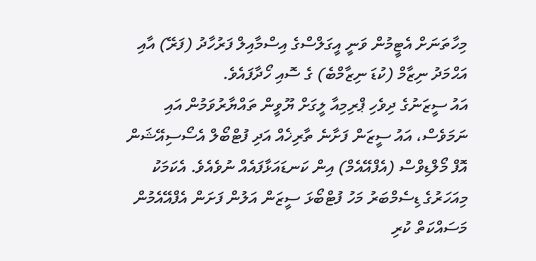މިހާތަނަށް އެޓީމުން ވަނީ އީގަލްސްގެ އިސްމާއިލް ފަރުހާދު (ފަރޭ) އާއި އަޙްމަދު ނިޒާމް (ކުޑަ ނިޒާމްބެ) ގެ ސޮއި ހޯދާފައެވެ.
އައު ސީޒަނުގެ ދިވެހި ޕްރިމިއާ ލީގަށް ޔޫވީން ތައްޔާރުވަމުން އައި ނަމަވެސް، އައު ސީޒަން ފަށާނެ ތާރިޚެއް އަދި ފުޓްބޯލް އެސޯސިއޭޝަން އޮފް މޯލްޑިވްސް (އެފްއޭއެމް) އިން ކަނޑައަޅާފައެއް ނުވެއެވެ. އެކަމަކު މިއަހަރުގެ ޑިސެމްބަރު މަހު ފުޓްބޯޅަ ސީޒަން އަލުން ފަށަން އެފްއޭއެމުން މަސައްކަތް ކުރި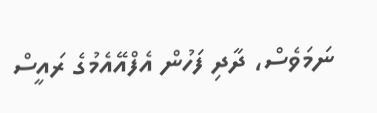ނަމަވެސް، ދާދި ފަހުން އެފްއޭއެމުގެ ރައީސް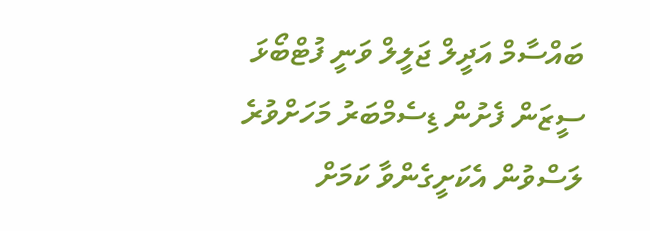ބައްސާމް އަދީލް ޖަލީލް ވަނީ ފުޓްބޯޅަ ސީޒަން ފެށުން ޑިސެމްބަރު މަހަށްވުރެ ލަސްވުން އެކަށީގެންވާ ކަމަށް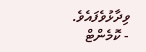ވިދާޅުވެފައެވެ.
- ކޮމެންޓް